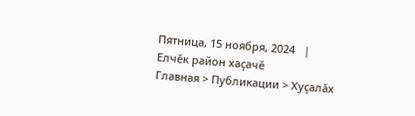Пятница, 15 ноября, 2024   |    Елчĕк район хаçачĕ
Главная > Публикации > Хуçалăх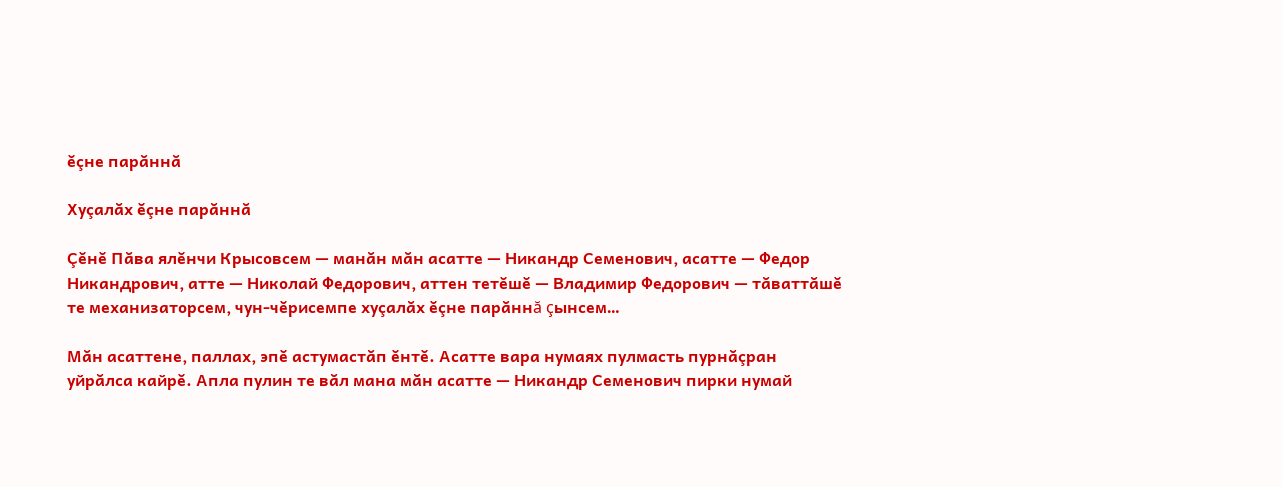ĕçне парăннă

Хуçалăх ĕçне парăннă

Çĕнĕ Пăва ялĕнчи Крысовсем — манăн мăн асатте — Никандр Семенович, асатте — Федор Никандрович, атте — Николай Федорович, аттен тетĕшĕ — Владимир Федорович — тăваттăшĕ те механизаторсем, чун-чĕрисемпе хуçалăх ĕçне парăннă çынсем…

Мăн асаттене, паллах, эпĕ астумастăп ĕнтĕ. Асатте вара нумаях пулмасть пурнăçран уйрăлса кайрĕ. Апла пулин те вăл мана мăн асатте — Никандр Семенович пирки нумай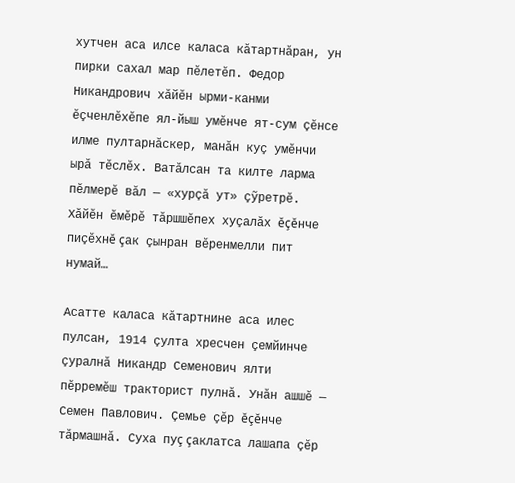хутчен аса илсе каласа кăтартнăран, ун пирки сахал мар пĕлетĕп. Федор Никандрович хăйĕн ырми-канми ĕçченлĕхĕпе ял-йыш умĕнче ят-сум çĕнсе илме пултарнăскер, манăн куç умĕнчи ырă тĕслĕх. Ватăлсан та килте ларма пĕлмерĕ вăл — «хурçă ут» çỹретрĕ. Хăйĕн ĕмĕрĕ тăршшĕпех хуçалăх ĕçĕнче пиçĕхнĕ çак çынран вĕренмелли пит нумай…

Асатте каласа кăтартнине аса илес пулсан, 1914 çулта хресчен çемйинче çуралнă Никандр Семенович ялти пĕрремĕш тракторист пулнă. Унăн ашшĕ — Семен Павлович. Çемье çĕр ĕçĕнче тăрмашнă. Суха пуç çаклатса лашапа çĕр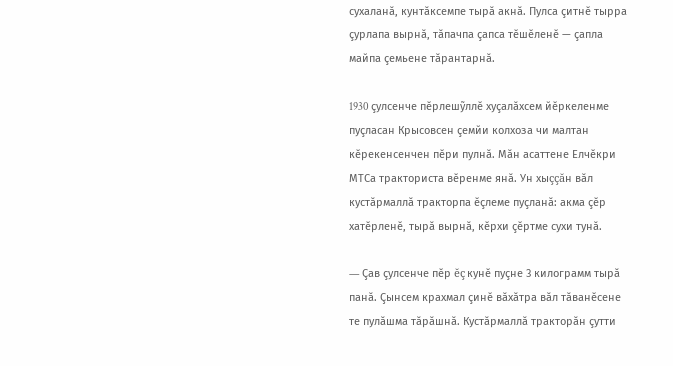сухаланă, кунтăксемпе тырă акнă. Пулса çитнĕ тырра çурлапа вырнă, тăпачпа çапса тĕшĕленĕ — çапла майпа çемьене тăрантарнă.

1930 çулсенче пĕрлешỹллĕ хуçалăхсем йĕркеленме пуçласан Крысовсен çемйи колхоза чи малтан кĕрекенсенчен пĕри пулнă. Мăн асаттене Елчĕкри МТСа тракториста вĕренме янă. Ун хыççăн вăл кустăрмаллă тракторпа ĕçлеме пуçланă: акма çĕр хатĕрленĕ, тырă вырнă, кĕрхи çĕртме сухи тунă.

— Çав çулсенче пĕр ĕç кунĕ пуçне 3 килограмм тырă панă. Çынсем крахмал çинĕ вăхăтра вăл тăванĕсене те пулăшма тăрăшнă. Кустăрмаллă тракторăн çутти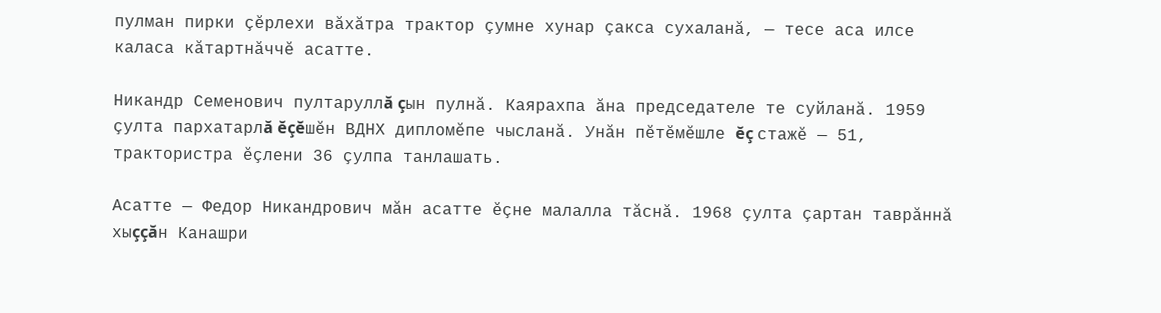пулман пирки çĕрлехи вăхăтра трактор çумне хунар çакса сухаланă, — тесе аса илсе каласа кăтартнăччĕ асатте.

Никандр Семенович пултаруллă çын пулнă. Каярахпа ăна председателе те суйланă. 1959 çулта пархатарлă ĕçĕшĕн ВДНХ дипломĕпе чысланă. Унăн пĕтĕмĕшле ĕç стажĕ — 51, трактористра ĕçлени 36 çулпа танлашать.

Асатте — Федор Никандрович мăн асатте ĕçне малалла тăснă. 1968 çулта çартан таврăннă хыççăн Канашри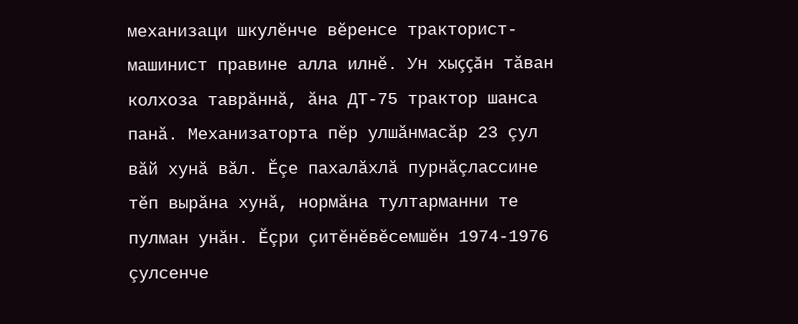механизаци шкулĕнче вĕренсе тракторист-машинист правине алла илнĕ. Ун хыççăн тăван колхоза таврăннă, ăна ДТ-75 трактор шанса панă. Механизаторта пĕр улшăнмасăр 23 çул вăй хунă вăл. Ĕçе пахалăхлă пурнăçлассине тĕп вырăна хунă, нормăна тултарманни те пулман унăн. Ĕçри çитĕнĕвĕсемшĕн 1974-1976 çулсенче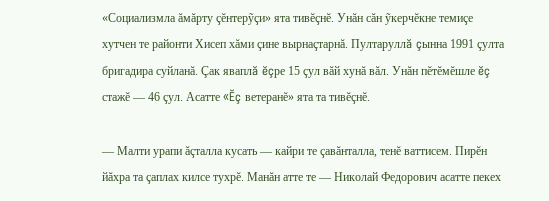«Социализмла ăмăрту çĕнтерỹçи» ята тивĕçнĕ. Унăн сăн ỹкерчĕкне темиçе хутчен те районти Хисеп хăми çине вырнаçтарнă. Пултаруллă çынна 1991 çулта бригадира суйланă. Çак яваплă ĕçре 15 çул вăй хунă вăл. Унăн пĕтĕмĕшле ĕç стажĕ — 46 çул. Асатте «Ĕç ветеранĕ» ята та тивĕçнĕ.

— Малти урапи ăçталла кусать — кайри те çавăнталла, тенĕ ваттисем. Пирĕн йăхра та çаплах килсе тухрĕ. Манăн атте те — Николай Федорович асатте пекех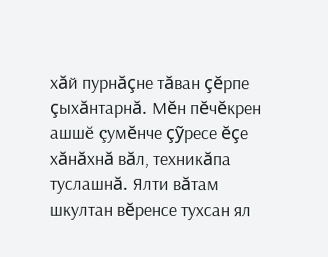хăй пурнăçне тăван çĕрпе çыхăнтарнă. Мĕн пĕчĕкрен ашшĕ çумĕнче çỹресе ĕçе хăнăхнă вăл, техникăпа туслашнă. Ялти вăтам шкултан вĕренсе тухсан ял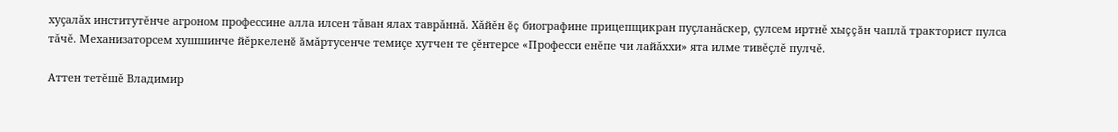хуçалăх институтĕнче агроном профессине алла илсен тăван ялах таврăннă. Хăйĕн ĕç биографине прицепщикран пуçланăскер, çулсем иртнĕ хыççăн чаплă тракторист пулса тăчĕ. Механизаторсем хушшинче йĕркеленĕ ăмăртусенче темиçе хутчен те çĕнтерсе «Професси енĕпе чи лайăххи» ята илме тивĕçлĕ пулчĕ.

Аттен тетĕшĕ Владимир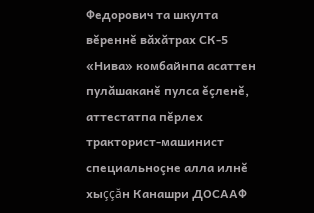Федорович та шкулта вĕреннĕ вăхăтрах СК-5 «Нива» комбайнпа асаттен пулăшаканĕ пулса ĕçленĕ, аттестатпа пĕрлех тракторист-машинист специальноçне алла илнĕ хыççăн Канашри ДОСААФ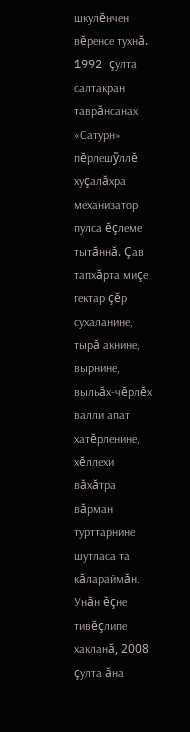шкулĕнчен вĕренсе тухнă. 1992 çулта салтакран таврăнсанах «Сатурн» пĕрлешỹллĕ хуçалăхра механизатор пулса ĕçлеме тытăннă. Çав тапхăрта миçе гектар çĕр сухаланине, тырă акнине, вырнине, выльăх-чĕрлĕх валли апат хатĕрленине, хĕллехи вăхăтра вăрман турттарнине шутласа та кăлараймăн. Унăн ĕçне тивĕçлипе хакланă, 2008 çулта ăна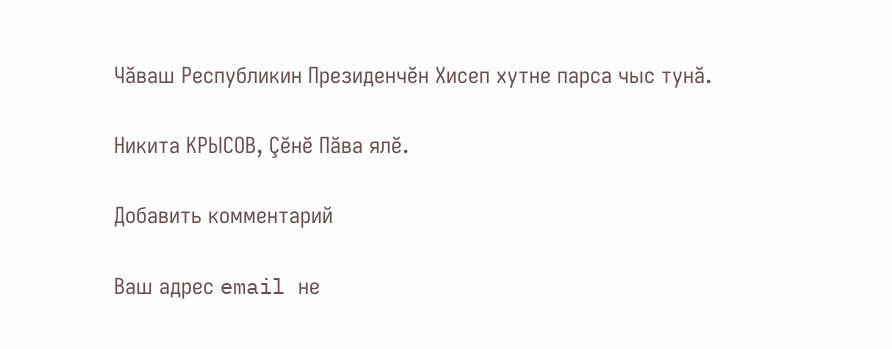Чăваш Республикин Президенчĕн Хисеп хутне парса чыс тунă.

Никита КРЫСОВ, Çĕнĕ Пăва ялĕ.

Добавить комментарий

Ваш адрес email не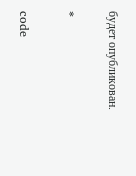будет опубликован.

*

code